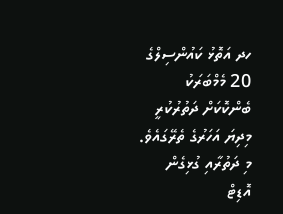ހދ އަތޮޅު ކައުންސިލްގެ 20 މެމްބަރަކު ބެންކޮކަށް ދަތުރުކުރީ މިދިޔަ އަހަރުގެ ތެރޭގައެވެ.
މި ދަތުރާއި ގުޅިގެން އޮޑިޓް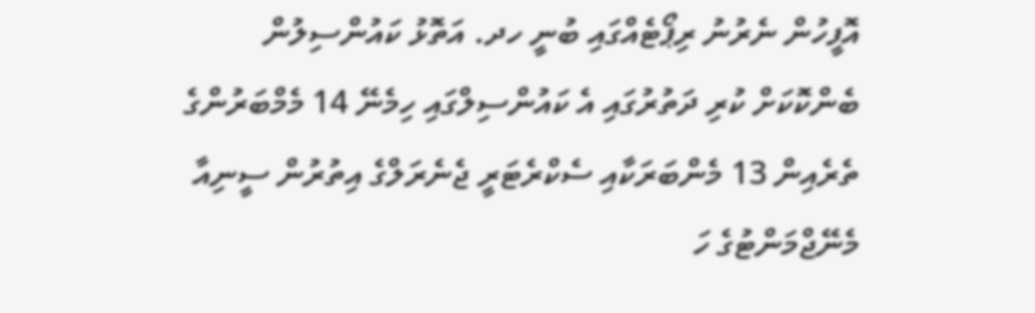އޮފީހުން ނެރުނު ރިޕޯޓެއްގައި ބުނީ ހދ. އަތޮޅު ކައުންސިލުން ބެންކޮކަށް ކުރި ދަތުރުގައި އެ ކައުންސިލްގައި ހިމެނޭ 14 މެމްބަރުންގެ ތެރެއިން 13 މެންބަރަކާއި ސެކްރެޓަރީ ޖެނެރަލްގެ އިތުރުން ސީނިއާ މެނޭޖްމަންޓުގެ ހަ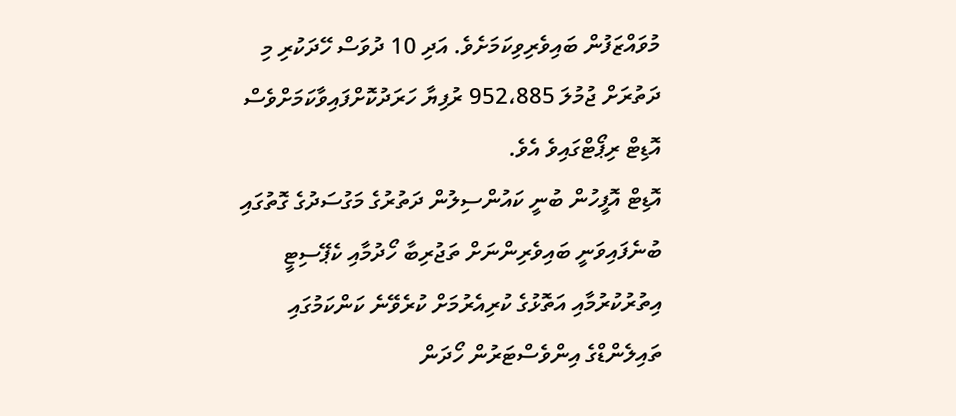މުވައްޒަފުން ބައިވެރިވިކަމަށެވެ. އަދި 10 ދުވަސް ހޭދަކުރި މި ދަތުރަށް ޖުމުލަ 952،885 ރުފިޔާ ހަރަދުކޮށްފައިވާކަމަށްވެސް އޮޑިޓް ރިޕޯޓްގައިވެ އެވެ.
އޮޑިޓް އޮފީހުން ބުނީ ކައުންސިލުން ދަތުރުގެ މަގުސަދުގެ ގޮތުގައި ބުނެފައިވަނީ ބައިވެރިންނަށް ތަޖުރިބާ ހޯދުމާއި ކެޕޭސިޓީ އިތުރުކުރުމާއި އަތޮޅުގެ ކުރިއެރުމަށް ކުރެވޭނެ ކަންކަމުގައި ތައިލެންޑްގެ އިންވެސްޓަރުން ހޯދަން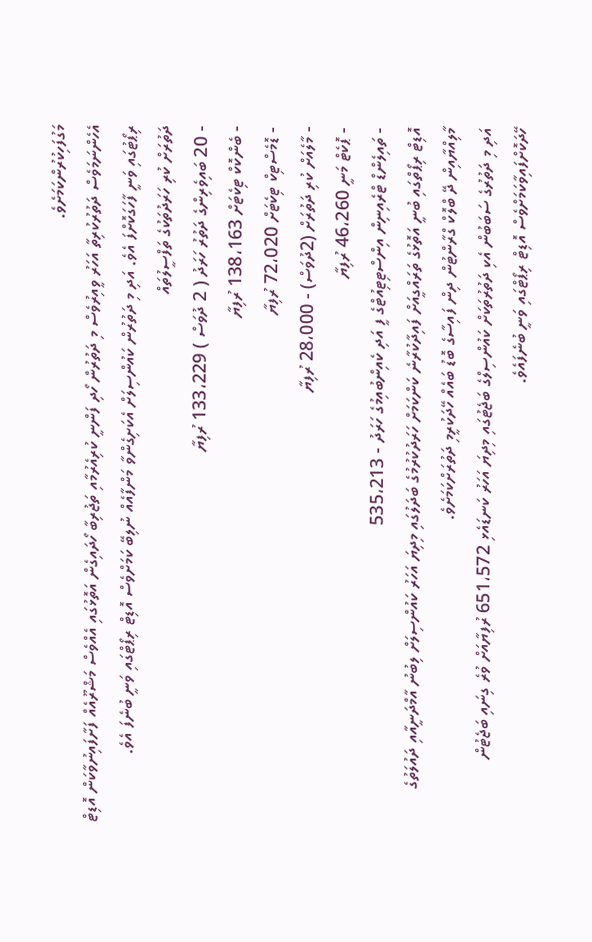މަގުފަހިކުރުންކަމަށެވެ.
އެހެންނަމަވެސް ދަތުރުކުރިތާ އަހަރު ވީއިރުވެސް މި ދަތުރުން ހޯދި ފަންނީ ކުރިއެރުމާއި ތަޖުރިބާ ހޯދައިގެން އަތޮޅުގައި އެއްވެސް މަޝްރޫއެއް ފަށާފައިނުވާކަން އޮޑިޓް ރިޕޯޓުގައި ވަނީ ފާހަގަކޮށްފަ އެވެ. އަދި މި ދަތުރުން ކައުންސިލަށް އެކަށިގެންވާ މަންފާއެއް ނުލިބޭ ކަމަށްވެސް އޮޑިޓް ރިޕޯޓްގައި ވަނީ ބުނެފަ އެވެ.
ދަތުރަށް ކުރި ހަރަދުތަކުގެ ތަފްސީލުތައް
- 20 ބައިވެރިންގެ ދަތުރު ހަރަދު ( 2 ދުވަސް ) 133،229 ރުފިޔާ
- ބެންކޮކް ޓިކެޓަށް 138،163 ރުފިޔާ
- ޑޮމެސްޓިކް ޓިކެޓަށް 72،020 ރުފިޔާ
- މާލެއަށް ކުރި ދަތުރަށް (2ދުވަސް) - 28،000 ރުފިޔާ
- ޕޮކެޓް މަނީ 46،260 ރުފިޔާ
- ތައިލެންޑް ޓްރެއިނިން އިންސްޓިޓިއުޓްގެ ފީ އަދި ކެއިންބުއިމުގެ ހަރަދު - 535،213
އޮޑިޓް ރިޕޯތްގައި ބުނީ އަތޮޅުގެ ތަރައްގީއަށް ފައިދާކުރާނެ ކަންކަމަށް ހަރަދުކުރުމުގެ ބަދަލުގައި މިދިޔަ އަހަރު ކައުންސިލަށް ލިބުނު އާމްދަނީއާއި ދައުލަތުގެ މާލިއްޔާއިން ދޭ ބްލޮކް ގްރާންޓުން ދިން ފައިސާގެ ބޮޑު ބައެއް ހޭދަކުރީމި ދަތުރަށްކަމަށެވެ.
އަދި މި ދަތުރުގެ ސަބަބުން އެކި ދަތުރުތަކަށް ކައުންސިލްގެ ބަޖެޓުގައި މިދިޔަ އަހަރު ކަނޑައެޅި 651،572 ރުފިޔާއަށް ވުރެ ގިނައި ބަޖެޓުން ހޭދަކޮށްފައިވާކަމަށްވެސް އޮޑިޓް ރިޕޯޓްގައި ވަނީ ބުނެފައެވެ.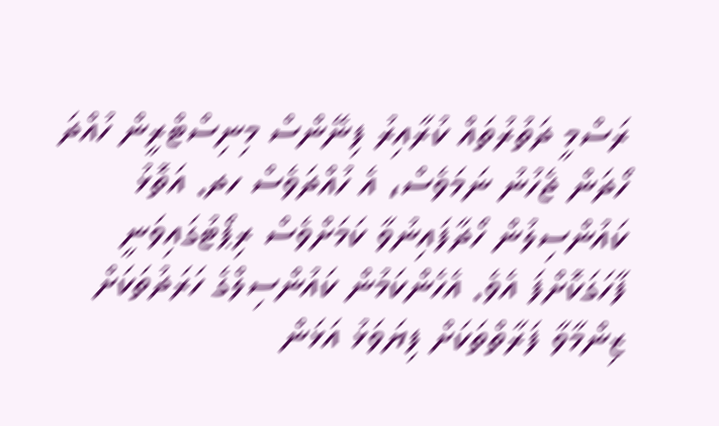ރަސްމީ ދަތުރުތައް ކުރާއިރު ފިނޭންސް މިނިސްޓްރީން ހުއްދަ ހޯދަން ޖެހުނު ނަމަވެސް، އެ ހުއްދަވެސް ހދ. އަތޮޅު ކައުންސިލުން ހޯދާފައިނުވާ ކަމަށްވެސް ރިޕޯޓުގައިވަނީ ފާހަގަކޮށްފަ އެވެ. އެހެންކަމުން ކައުންސިލްގެ ހަރަދުތަކަށް ޒިންމާވާ ފަރާތްތަކަށް ފިޔަވަޅު އަޅަން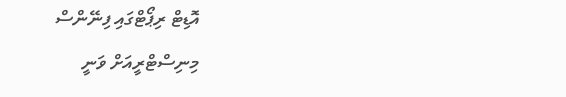އޮޑިޓް ރިޕޯޓްގައި ފިނޭންސް މިނިސްޓްރީއަށް ވަނީ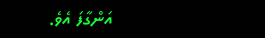އަންގާފަ އެވެ.